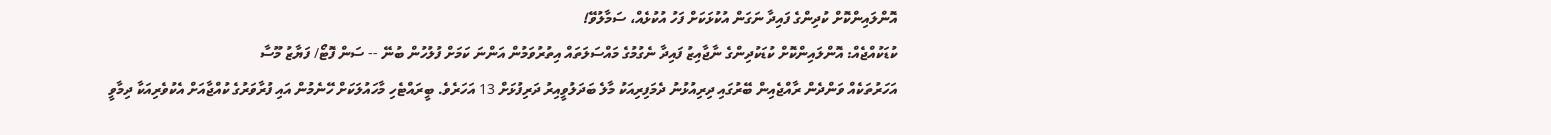އޮންލައިންކޮށް ކުދިންގެ ފައިދާ ނަގަން އުކުޅަކަށް ފަހު އުކުޅެއް، ސަމާލުވޭ!
ކުޑަކުއްޖެއް: އޮންލައިންކޮށް ކުޑަކުދިންގެ ނާޖާއިޒު ފައިދާ ނެގުމުގެ މައްސަލަތައް އިތުރުވަމުން އަންނަ ކަމަށް ފުލުހުން ބުނޭ -- ސަން ފޮޓޯ/ ފަޔާޒު މޫސާ
އަހަރުތަކެއް ވަންދެން ރާއްޖެއިން ބޭރުގައި ދިރިއުޅުނު ދެމަފިރިއަކު މާލެ ބަދަލުވީއިރު ދަރިފުޅަށް 13 އަހަރެވެ. ބީރައްޓެހި މާހައުލަކަށް ހޭނެމުން އައި ފުރާވަރުގެ ކުއްޖާއަށް އެކުވެރިއަކާ ދިމާވީ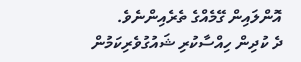އޮންލައިން ގޭމެއްގެ ތެރެއިންނެވެ.
ދެ ކުދިން ހިއްސާކުރި ޝައުގުވެރިކަމުން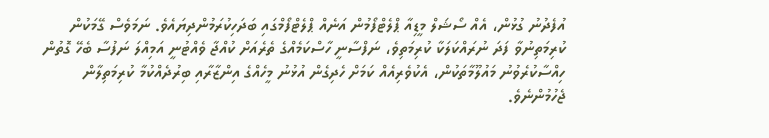އުފެދުނު ގުޅުން، އެއް ސޯޝަލް މީޑިއާ ޕްލެޓްފޯމުން އަނެއް ޕްލެޓްފޯމްގައި ބަދަހިކުރަމުންދިޔައެވެ. ނަމަވެސް ގޭމަކުން ކުރިމަތިނުވާ ފަދަ ނުރައްކަލަކާ ކުރިމަތިވެ، ނަފްސާނީ ހާސްކަމެއްގެ ތެރެއަށް ކުއްޖާ ވެއްޓުނީ އަމިއްލަ ނަފުސާ ބެހޭ ގޮތުން ހިއްސާކުރެވުނު މައުލޫމާތަކުން، އެކުވެރިއެއް ކަމަށް ހެދިގެން އުޅުނު މީހެއްގެ އިންޒާރާއި ބިރުދެއްކުމާ ކުރިމަތިލާން ޖެހުމުންނެވެ.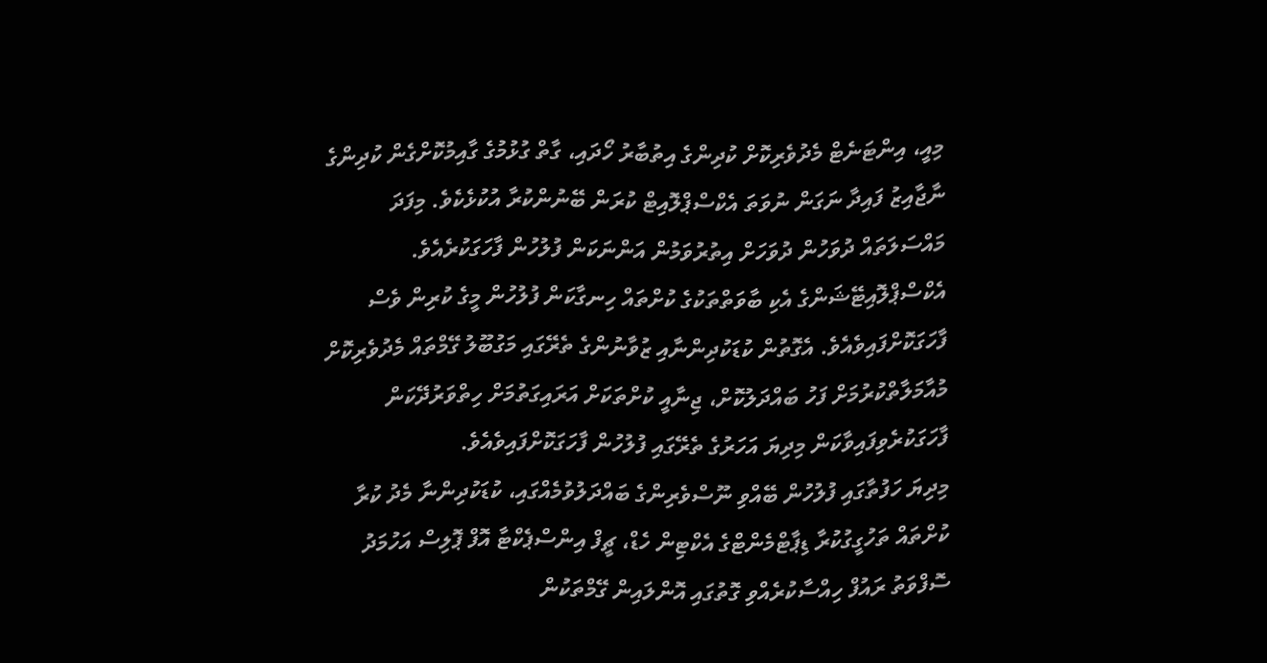މިއީ، އިންޓަނެޓް މެދުވެރިކޮށް ކުދިންގެ އިތުބާރު ހޯދައި، ގާތް ގުޅުމުގެ ގާއިމުކޮށްގެން ކުދިންގެ ނާޖާއިޒު ފައިދާ ނަގަން ނުވަތަ އެކްސްޕްލޮއިޓް ކުރަން ބޭނުންކުރާ އުކުޅެކެވެ. މިފަދަ މައްސަލަތައް ދުވަހުން ދުވަހަށް އިތުރުވަމުން އަންނަކަން ފުލުހުން ފާހަގަކުރެއެވެ.
އެކްސްޕްލޮއިޓޭޝަންގެ އެކި ބާވަތްތަކުގެ ކުށްތައް ހިނގާކަން ފުލުހުން މީގެ ކުރިން ވެސް ފާހަގަކޮށްފައިވެއެވެ. އެގޮތުން ކުޑަކުދިންނާއި ޒުވާނުންގެ ތެރޭގައި މަގުބޫލު ގޭމްތައް މެދުވެރިކޮށް މުއާމަލާތްކުރުމަށް ފަހު ބައްދަލުކޮށް، ޖިނާއީ ކުށްތަކަށް އަރައިގަތުމަށް ހިތްވަރުދޭކަން ފާހަގަކުރެވިފައިވާކަން މިދިޔަ އަހަރުގެ ތެރޭގައި ފުލުހުން ފާހަގަކޮށްފައިވެއެވެ.
މިދިޔަ ހަފުތާގައި ފުލުހުން ބޭއްވި ނޫސްވެރިންގެ ބައްދަލުވުމެއްގައި، ކުޑަކުދިންނާ މެދު ކުރާ ކުށްތައް ތަހުގީގުކުރާ ޑިޕާޓްމެންޓްގެ އެކްޓިން ހެޑް، ޗީފް އިންސްޕެކްޓާ އޮފް ޕޮލިސް އަހުމަދު ސޮފްވަތު ރައުފް ހިއްސާކުރެއްވި ގޮތުގައި އޮންލައިން ގޭމްތަކުން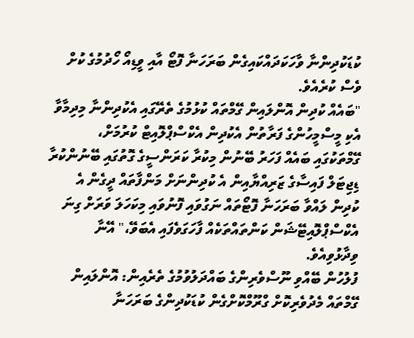ކުޑަކުދިންނާ ވާހަކަދައްކައިގެން ބަރަހަނާ ފޮޓޯ އާއި ވީޑިއޯ ހޯދުމުގެ ކުށް ވެސް ކުރެއެވެ.
"ބައެއް ކުދިން އޮންލައިން ގޭމްތައް ކުޅުމުގެ ތެރޭގައި އެކުދިންނާ މިދިމާވާ އެކި މީސްމީހުންގެ ފަރާތުން އެކުދިން އެކްސްޕްލޮއިޓް ކުރުމަށް، ގޭމްތަކުގައި ބައެއް ފަހަރު ބޭނުން މިކުރާ ކަރަންސީގެ ގޮތުގައި ބޭނުންކުރާ ޑިޖިޓަލް ފައިސާގެ ޒަރިއްޔާއިން އެ ކުދިންނަށް މަންފާތައް ދީގެން އެ ކުދިން ލައްވާ ބަރަހަނާ ފޮޓޯތައް ނަގުވައި ފޮނުވައި މިކަހަލަ ވަރަށް ގިނަ އެކްސްޕްލޮއިޓޭޝަން ކަންތައްތަކެއް ފާހަގަވެފައި އެބަވޭ،" އޭނާ ވިދާޅުވިއެވެ.
ފުލުހުން ބޭއްވި ނޫސްވެރިންގެ ބައްދަލުވުމުގެ ތެރެއިން: އޮންލައިން ގޭމްތައް މެދުވެރިކޮށް ގްރޫމްކޮށްގެން ކުޑަކުދިންގެ ބަރަހަނާ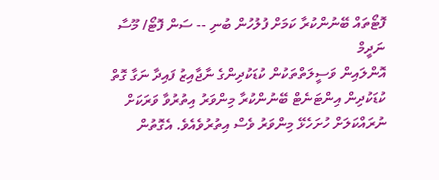ފޮޓޯތައް ބޭނުންކުރާ ކަމަށް ފުލުހުން ބުނި -- ސަން ފޮޓޯ/ މޫސާ ނަދީމް
އޮންލައިން ވަސީލަތްތަކުން ކުޑަކުދިންގެ ނާޖާއިޒު ފައިދާ ނަގާ ގޮތް
ކުޑަކުދިން އިންޓަނެޓް ބޭނުންކުރާ މިންވަރު އިތުރުވާ ވަރަކަށް ނުރައްކަލަށް ހުށަހެޅޭ މިންވަރު ވެސް އިތުރުވެއެވެ. އެގޮތުން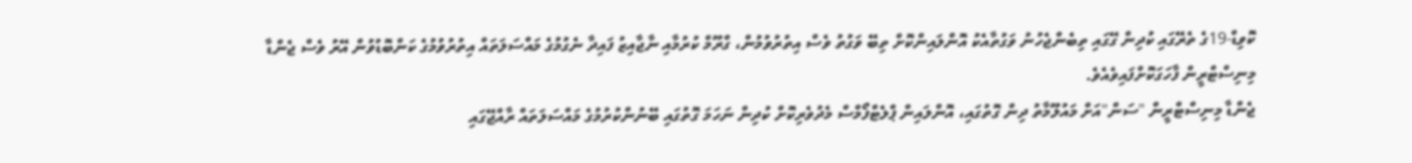ކޮވިޑް-19ގެ ތެރޭގައި ކުދިން ގޭގައި ތިބެންޖެހުނު ވަގުތާއެކު އޮންލައިންކޮށް ތިބޭ ވަގުތު ވެސް އިތުރުވުމުން، ގްރޫމް ކުރުމާއި ނާޖާއިޒު ފައިދާ ނެގުމުގެ މައްސަލަތައް އިތުރުވުމުގެ ކަންބޮޑުވުން އޭރު ވެސް ޖެންޑާ މިނިސްޓްރީން ފާހަގަކޮށްފައިވެއެވެ.
ޖެންޑާ މިނިސްޓްރީން "ސަން"އަށް މައުލޫމާތު ދިން ގޮތުގައި، އޮންލައިން ޕްލެޓްފޯމްސް މެދުވެރިކޮށް ކުދިން ނަހަމަ ގޮތުގައި ބޭނުންކުރުމުގެ މައްސަލަތައް ރާއްޖޭގައި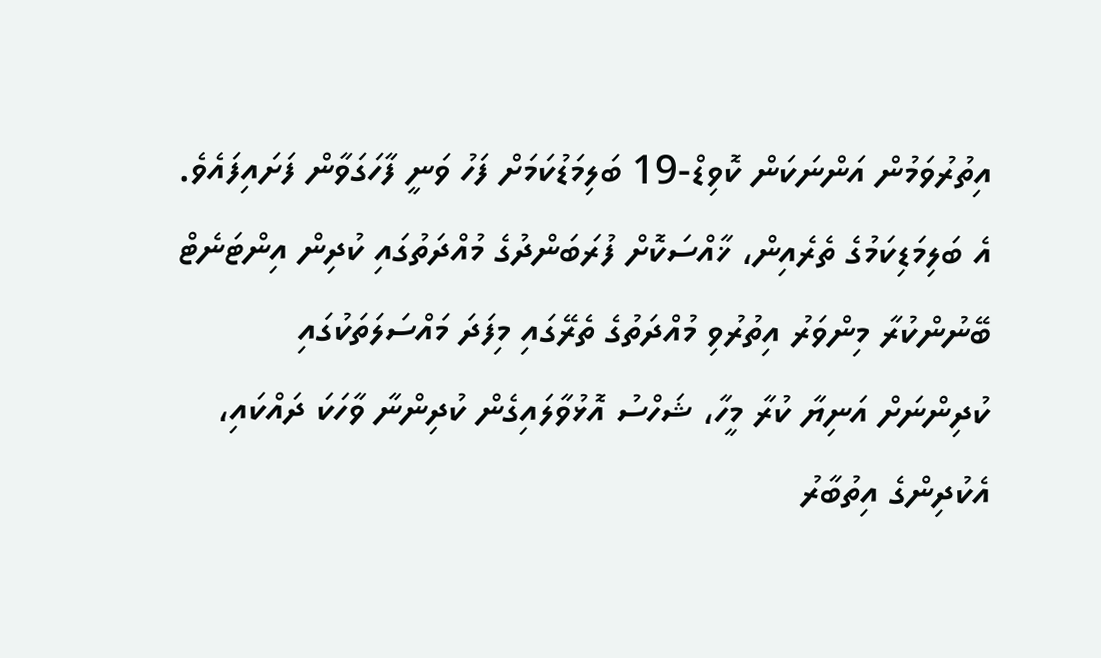އިތުރުވަމުން އަންނަކަން ކޮވިޑް-19 ބަލިމަޑުކަމަށް ފަހު ވަނީ ފާހަގަވާން ފަށައިފައެވެ.
އެ ބަލިމަޑިކަމުގެ ތެރެއިން، ޚާއްސަކޮށް ފުރަބަންދުގެ މުއްދަތުގައި ކުދިން އިންޓަނެޓް ބޭނުންކުރާ މިންވަރު އިތުރުވި މުއްދަތުގެ ތެރޭގައި މިފަދަ މައްސަލަތަކުގައި ކުދިންނަށް އަނިޔާ ކުރާ މީހާ، ޝަހްސު އޮޅުވާލައިގެން ކުދިންނާ ވާހަކަ ދައްކައި، އެކުދިންގެ އިތުބާރު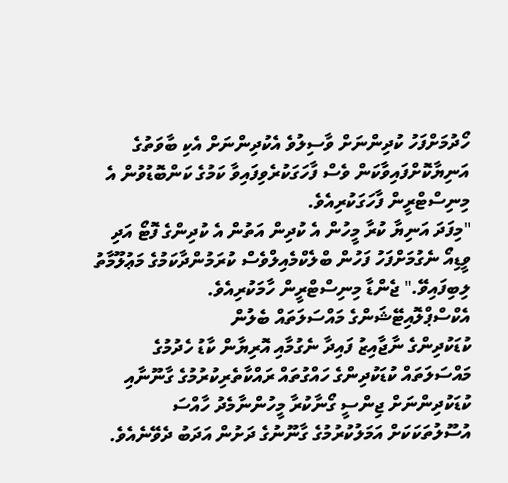ހޯދުމަށްފަހު ކުދިންނަށް ވާސިލުވެ އެކުދިންނަށް އެކި ބާވަތުގެ އަނިޔާކޮށްފައިވާކަން ވެސް ފާހަގަކުރެވިފައިވާ ކަމުގެ ކަންބޮޑުވުން އެ މިނިސްޓްރީން ފާހަގަކުރިއެވެ.
"މިފަދަ އަނިޔާ ކުރާ މީހުން އެ ކުދިން އަތުން އެ ކުދިންގެ ފޮޓޯ އަދި ވީޑިއޯ ނެގުމަށްފަހު ފަހުން ބްލެކްމެއިލްވެސް ކުރަމުންދާކަމުގެ މަޢުލޫމާތު ލިބިފައިވޭ." ޖެންޑާ މިނިސްޓްރީން ހާމަކުރިއެވެ.
އެކްސްޕްލޮއިޓޭޝަންގެ މައްސަލަތައް ބެލުން
ކުޑަކުދިންގެ ނާޖާއިޒު ފައިދާ ނެގުމާއި އޮރިޔާން ކާޑު ހެދުމުގެ މައްސަލަތައް ކުޑަކުދިންގެ ހައްގުތައް ރައްކާތެރިކުރުމުގެ ގާނޫނާއި ކުޑަކުދިންނަށް ޖިންސީ ގޯނާކުރާ މީހުންނާމެދު ހާއްސަ އުސޫލުތަކަކަށް އަމަލުކުރުމުގެ ގާނޫނުގެ ދަށުން އަދަބު ދެވޭނެއެވެ.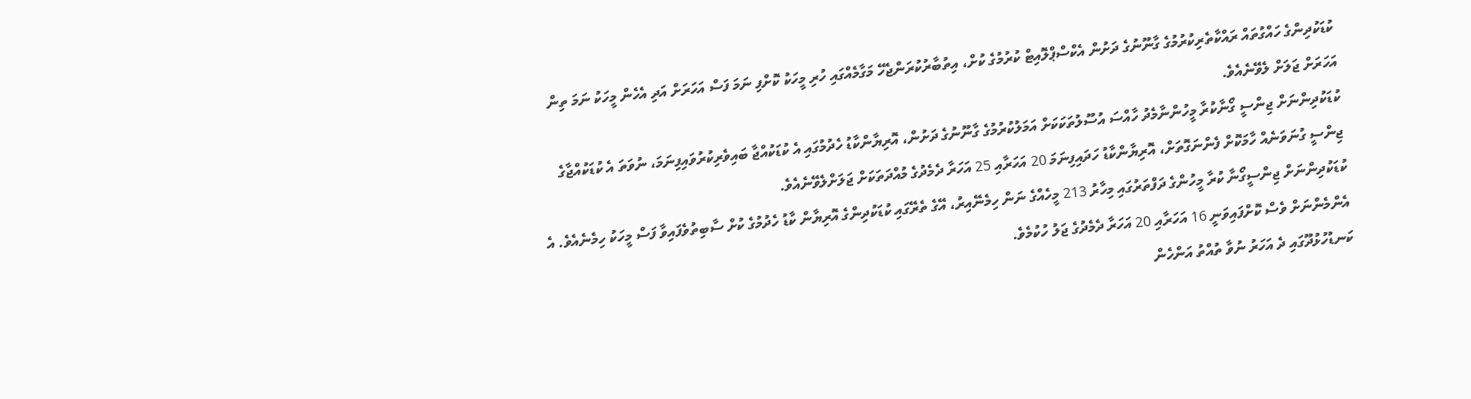ކުޑަކުދިންގެ ހައްގުތައް ރައްކާތެރިކުރުމުގެ ގާނޫނުގެ ދަށުން އެކްސްޕްލޮއިޓް ކުރުމުގެ ކުށް، އިތުބާރުކުރަންޖެހޭ މަގާމެއްގައި ހުރި މީހަކު ކޮށްފި ނަމަ ފަސް އަހަރަށް އަދި އެހެން މީހަކު ނަމަ ތިން އަހަރަށް ޖަލަށް ލެވޭނެއެވެ.
ކުޑަކުދިންނަށް ޖިންސީ ގޯނާކުރާ މީހުންނާމެދު ހާއްސަ އުސޫލުތަކަކަށް އަމަލުކުރުމުގެ ގާނޫނުގެ ދަށުން، އޮރިޔާންކާޑު ހެދުމުގައި އެ ކުޑަކުއްޖާ ބައިވެރިކުރުވައިފިނަމަ، ނުވަތަ އެ ކުޑަކުއްޖާގެ ޖިންސީ ގުނަވަނެއް ހާމަކޮށް ފެންނަގޮތަށް، އޮރިޔާންކާޑު ހަދައިފިނަމަ 20 އަހަރާއި 25 އަހަރާ ދެމެދުގެ މުއްދަތަކަށް ޖަލަށްލެވޭނެއެވެ.
ކުޑަކުދިންނަށް ޖިންސީގޯނާ ކުރާ މީހުންގެ ދަފްތަރުގައި މިހާރު 213 މީހެއްގެ ނަން ހިމެނޭއިރު، އޭގެ ތެރޭގައި ކުޑަކުދިންގެ އޮރިޔާން ކާޑު ހެދުމުގެ ކުށް ސާބިތުވެފައިވާ ފަސް މީހަކު ހިމެނެއެވެ. އެ އެންމެންނަށް ވެސް ކޮށްފައިވަނީ 16 އަހަރާއި 20 އަހަރާ ދެމެދުގެ ޖަލު ހުކުމެވެ.
ކަނޑުހުޅުދޫގައި ދެ އަހަރު ނުވާ ތުއްތު އަންހެން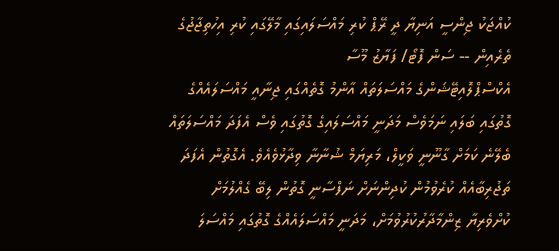ކުއްޖަކު ޖިންސީ އަނިޔާ ދީ ރޭޕް ކުރި މައްސަލައިގައި މާލޭގައި ކުރި އިހުތިޖާޖުގެ ތެރެއިން -- ސަން ފޮޓޯ/ ފަޔާޒު މޫސާ
އެކްސްޕްލޮއިޓޭޝަންގެ މައްސަލަތައް އާންމު ގޮތެއްގައި ޖިނާއީ މައްސަލައެއްގެ ގޮތުގައި ބަލައި ނަމަވެސް މަދަނީ މައްސަލައިގެ ގޮތުގައި ވެސް އެފަދަ މައްސަލަތައް ބެލޭނެ ކަމަށް ގާނޫނީ ވަކީލް، މަރިޔަމް ޝުނާނާ ވިދާޅުވެއެވެ. އެގޮތުން އެފަދަ ތަޖުރިބާއެއް ކުރެވުމުން ކުދިންނަށް ނަފްސާނީ ގޮތުން ލިބޭ ގެއްލުމަށް ކުށްވެރިޔާ ޒިންމާދާރުކުރުވުމަށް، މަދަނީ މައްސަލައެއްގެ ގޮތުގައި މައްސަލަ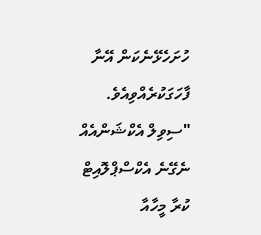ހުށަހެޅޭނެކަން އޭނާ ފާހަގަކުރެއްވިއެވެ.
"ސިވިލް އެކްޝަންއެއް ނެގޭނެ އެކްސްޕްލޮއިޓް ކުރާ މީހާއާ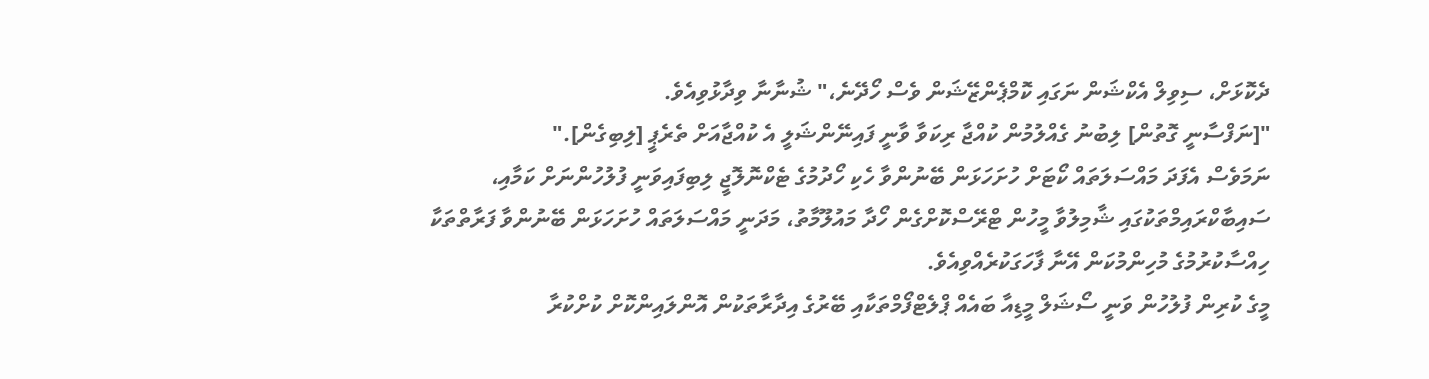ދެކޮޅަށް، ސިވިލް އެކްޝަން ނަގައި ކޮމްޕެންޒޭޝަން ވެސް ހޯދޭނެ،" ޝުނާނާ ވިދާޅުވިއެވެ.
"[ނަފްސާނީ ގޮތުން] ލިބުނު ގެއްލުމުން ކުއްޖާ ރިކަވާ ވާނީ ފައިނޭންޝަލީ އެ ކުއްޖާއަށް ތެރެޕީ [ލިބިގެން]."
ނަމަވެސް އެފަދަ މައްސަލަތައް ކޯޓަށް ހުށަހަޅަން ބޭނުންވާ ހެކި ހޯދުމުގެ ޓެކްނޮލޮޖީ ލިބިފައިވަނީ ފުލުހުންނަށް ކަމާއި، ސައިބާކްރައިމްތަކުގައި ޝާމިލުވާ މީހުން ޓްރޭސްކޮށްގެން ހޯދާ މައުލޫމާތު، މަދަނީ މައްސަލަތައް ހުށަހަޅަން ބޭނުންވާ ފަރާތްތަކާ ހިއްސާކުރުމުގެ މުހިންމުކަން އޭނާ ފާހަގަކުރެއްވިއެވެ.
މީގެ ކުރިން ފުލުހުން ވަނީ ސޯޝަލް މީޑިއާ ބައެއް ޕްލެޓްފޯމްތަކާއި ބޭރުގެ އިދާރާތަކުން އޮންލައިންކޮށް ކުށްކުރާ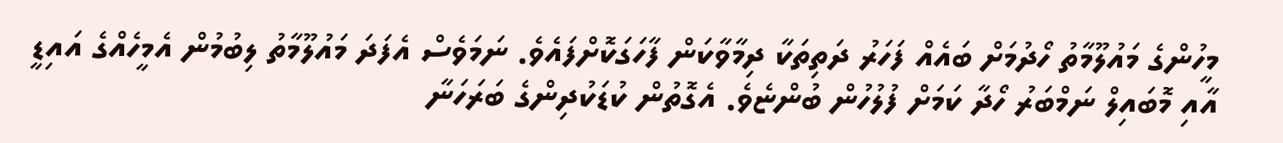މީހުންގެ މައުލޫމާތު ހޯދުމަށް ބައެއް ފަހަރު ދަތިތަކާ ދިމާވާކަން ފާހަގަކޮށްފައެވެ. ނަމަވެސް އެފަދަ މައުލޫމާތު ލިބުމުން އެމީހެއްގެ އައިޑީ އާއި މޮބައިލް ނަމްބަރު ހޯދާ ކަމަށް ފުލުހުން ބުންޏެވެ. އެގޮތުން ކުޑަކުދިންގެ ބަރަހަނާ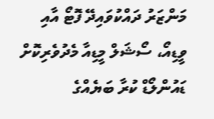މަންޒަރު ދައްކުވައިދޭ ފޮޓޯ އާއި ވީޑިއޯ، ސޯޝަލް މީޑިއާ މެދުވެރިކޮށް ޑައުންލޯޑް ކުރާ ބަޔެއްގެ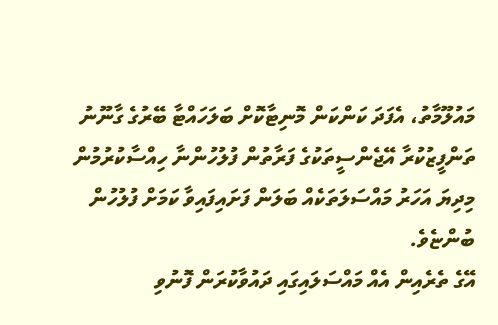މައުލޫމާތު، އެފަދަ ކަންކަން މޮނިޓާކޮށް ބަލަހައްޓާ ބޭރުގެ ގާނޫނު ތަންފީޒުކުރާ އޭޖެންސީތަކުގެ ފަރާތުން ފުލުހުންނާ ހިއްސާކުރުމުން މިދިޔަ އަހަރު މައްސަލަތަކެއް ބަލަން ފަށައިފައިވާ ކަމަށް ފުލުހުން ބުންޏެވެ.
އޭގެ ތެރެއިން އެއް މައްސަލައިގައި ދައުވާކުރަން ފޮނުވި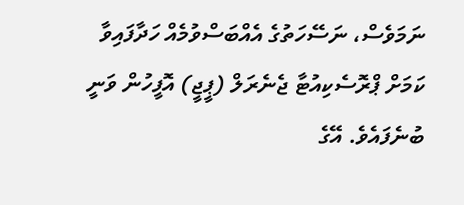ނަމަވެސް، ނަސޭހަތުގެ އެއްބަސްވުމެއް ހަދާފައިވާ ކަމަށް ޕްރޮސެކިއުޓާ ޖެނެރަލް (ޕީޖީ) އޮފީހުން ވަނީ ބުނެފައެވެ. އޭގެ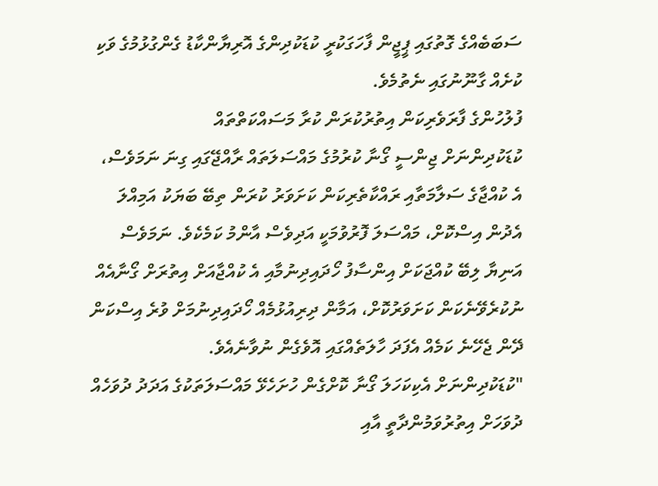ސަބަބެއްގެ ގޮތުގައި ޕީޖީން ފާހަގަކުރީ ކުޑަކުދިންގެ އޮރިޔާންކާޑު ގެންގުޅުމުގެ ވަކި ކުށެއް ގާނޫނުގައި ނެތުމެވެ.
ފުލުހުންގެ ފާރަވެރިކަން އިތުރުކުރަން ކުރާ މަސައްކަތްތައް
ކުޑަކުދިންނަށް ޖިންސީ ގޯނާ ކުރުމުގެ މައްސަލަތައް ރާއްޖޭގައި ގިނަ ނަމަވެސް، އެ ކުއްޖާގެ ސަލާމަތާއި ރައްކާތެރިކަން ކަށަވަރު ކުރަން ތިބޭ ބަޔަކު އަމިއްލަ އެދުން އިސްކޮށް، މައްސަލަ ފޮރުވުމަކީ އަދިވެސް އާންމު ކަމެކެވެ. ނަމަވެސް އަނިޔާ ލިބޭ ކުއްޖަކަށް އިންސާފު ހޯދައިދިނުމާއި އެ ކުއްޖާއަށް އިތުރަށް ގޯނާއެއް ނުކުރެވޭނެކަން ކަށަވަރުކޮށް، އަމާން ދިރިއުޅުމެއް ހޯދައިދިނުމަށް ވުރެ އިސްކަން ދޭން ޖެހޭނެ ކަމެއް އެފަދަ ހާލަތެއްގައި އޮވެގެން ނުވާނެއެވެ.
"ކުޑަކުދިންނަށް އެކިކަހަލަ ގޯނާ ކޮށްގެން ހުށަހެޅޭ މައްސަލަތަކުގެ އަދަދު ދުވަހެއް ދުވަހަށް އިތުރުވަމުންދާތީ އާއި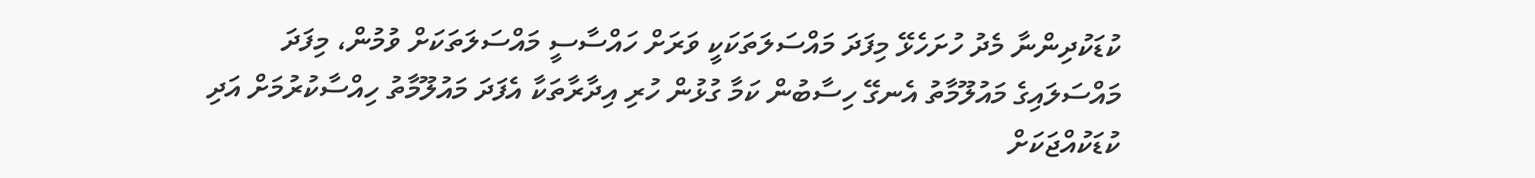ކުޑަކުދިންނާ މެދު ހުށަހެޅޭ މިފަދަ މައްސަލަތަކަކީ ވަރަށް ހައްސާސީ މައްސަލަތަކަށް ވުމުން، މިފަދަ މައްސަލައިގެ މައުލޫމާތު އެނގޭ ހިސާބުން ކަމާ ގުޅުން ހުރި އިދާރާތަކާ އެފަދަ މައުލޫމާތު ހިއްސާކުރުމަށް އަދި ކުޑަކުއްޖަކަށް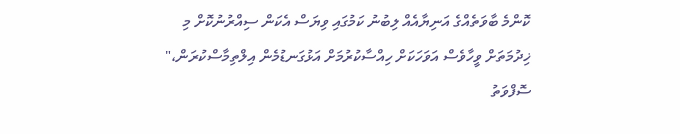ކޮންމެ ބާވަތެއްގެ އަނިޔާއެއް ލިބުނު ކަމުގައި ވިޔަސް އެކަން ސިއްރުނުކޮށް މި ޚިދުމަތަށް ވީހާވެސް އަވަހަކަށް ހިއްސާކުރުމަށް އަޅުގަނޑުމެން އިލްތިމާސްކުރަން،" ސޮފްވަތު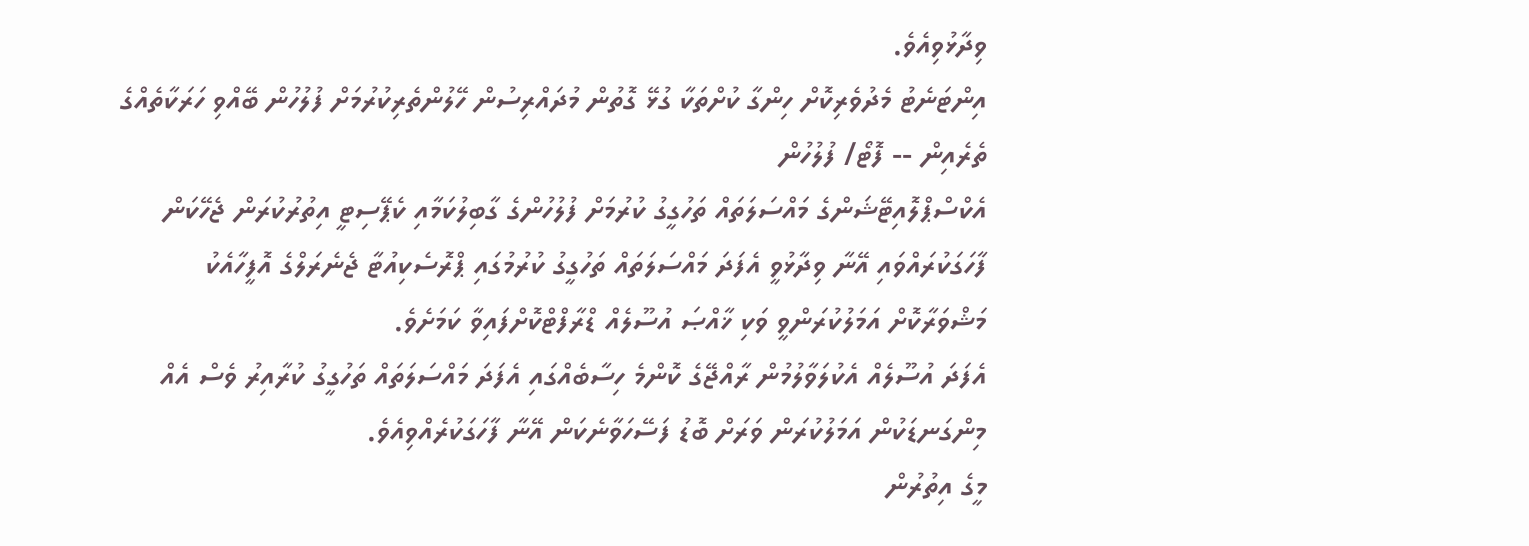ވިދާޅުވިއެވެ.
އިންޓަނެޓު މެދުވެރިކޮށް ހިންގާ ކުށްތަކާ ގުޅޭ ގޮތުން މުދައްރިސުން ހޭލުންތެރިކުރުމަށް ފުލުހުން ބޭއްވި ހަރަކާތެއްގެ ތެރެއިން -- ފޮޓޯ/ ފުލުހުން
އެކްސްޕްލޮއިޓޭޝަންގެ މައްސަލަތައް ތަހުގީގު ކުރުމަށް ފުލުހުންގެ ގާބިލުކަމާއި ކެޕޭސިޓީ އިތުރުކުރަން ޖެހޭކަން ފާހަގަކުރައްވައި އޭނާ ވިދާޅުވީ އެފަދަ މައްސަލަތައް ތަހުގީގު ކުރުމުގައި ޕްރޮސެކިއުޓާ ޖެނެރަލްގެ އޮފީހާއެކު މަޝްވަރާކޮށް އަމަލުކުރަންވީ ވަކި ޚާއްޞަ އުސޫލެއް ޑްރާފްޓްކޮށްފައިވާ ކަމަށެވެ.
އެފަދަ އުސޫލެއް އެކުލަވާލުމުން ރާއްޖޭގެ ކޮންމެ ހިސާބެއްގައި އެފަދަ މައްސަލަތައް ތަހުގީގު ކުރާއިރު ވެސް އެއް މިންގަނޑަކުން އަމަލުކުރަން ވަރަށް ބޮޑު ފަސޭހަވާނެކަން އޭނާ ފާހަގަކުރެއްވިއެވެ.
މީގެ އިތުރުން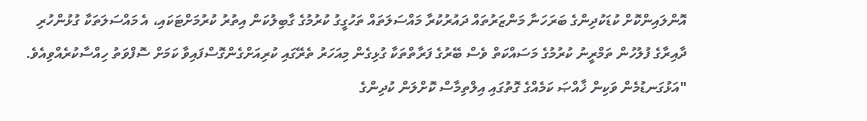އޮންލައިންކޮށް ކުޑަކުދިންގެ ބަރަހަނާ މަންޒަރުތައް ދައުރުކުރާ މައްސަލަތައް ތަހުގީގު ކުރުމުގެ ގާބިލުކަން އިތުރު ކުރުމަށްޓަކައި، އެ މައްސަލަތަކާ ގުޅުންހުރި ދާއިރާގެ ފުލުހުން ތަމްރީނު ކުރުމުގެ މަސައްކަތް ވެސް ބޭރުގެ ފަރާތްތަކާ ގުޅިގެން މިއަހަރު ތެރޭގައި ކުރިއަށްގެންގޮސްފައިވާ ކަމަށް ސޮފްވަތު ހިއްސާކުރެއްވިއެވެ.
"އަޅުގަނޑުމެން ވަކިން ޚާއްޞަ ކަމެއްގެ ގޮތުގައި އިލްތިމާސް ކޮށްލަން ކުދިންގެ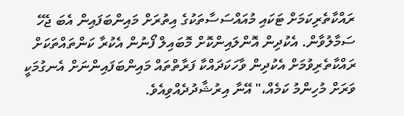ރައްކާތެރިކަމަށް ޓަކައި މުއައްސަސާތަކުގެ އިތުރަށް މައިންބަފައިން އެބަ ޖެހޭ ސަމާލުވާން. އެކުދިން އޮންލައިންކޮށް މޮބައިލް ފޯނުން އެކުރާ ކަންތައްތަކަށް ރައްކާތެރިވުމަށް އެކުދިން ވާހަކަދައްކާ ފަރާތްތައް މައިންބަފައިންނަށް އެނގުމަކީ ވަރަށް މުހިންމު ކަމެއް،" އޭނާ އިރުޝާދުދެއްވިއެވެ.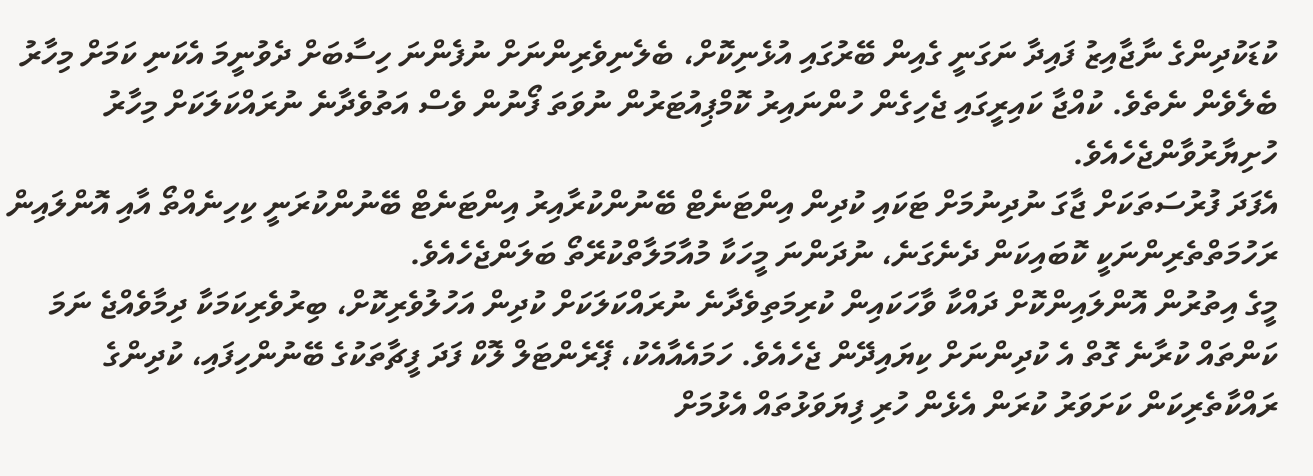ކުޑަކުދިންގެ ނާޖާއިޒު ފައިދާ ނަގަނީ ގެއިން ބޭރުގައި އުޅެނިކޮށް، ބެލެނިވެރިންނަށް ނުފެންނަ ހިސާބަށް ދެވުނީމަ އެކަނި ކަމަށް މިހާރު ބެލެވެން ނެތެވެ. ކުއްޖާ ކައިރީގައި ޖެހިގެން ހުންނައިރު ކޮމްޕިއުޓަރުން ނުވަތަ ފޯނުން ވެސް އަތުވެދާނެ ނުރައްކަލަކަށް މިހާރު ހުށިޔާރުވާންޖެހެއެވެ.
އެފަދަ ފުރުސަތަކަށް ޖާގަ ނުދިނުމަށް ޓަކައި ކުދިން އިންޓަނެޓް ބޭނުންކުރާއިރު އިންޓަނެޓް ބޭނުންކުރަނީ ކިހިނެއްތޯ އާއި އޮންލައިން ރަހުމަތްތެރިންނަކީ ކޮބައިކަން ދެނެގަނެ، ނުދަންނަ މީހަކާ މުއާމަލާތްކުރޭތޯ ބަލަންޖެހެއެވެ.
މީގެ އިތުރުން އޮންލައިންކޮށް ދައްކާ ވާހަކައިން ކުރިމަތިވެދާނެ ނުރައްކަލަކަށް ކުދިން އަހުލުވެރިކޮށް، ބިރުވެރިކަމަކާ ދިމާވެއްޖެ ނަމަ ކަންތައް ކުރާނެ ގޮތް އެ ކުދިންނަށް ކިޔައިދޭން ޖެހެއެވެ. ހަމައެއާއެކު، ޕޭރެންޓަލް ލޮކް ފަދަ ފީޗާތަކުގެ ބޭނުންހިފައި، ކުދިންގެ ރައްކާތެރިކަން ކަށަވަރު ކުރަން އެޅެން ހުރި ފިޔަވަޅުތައް އެޅުމަށް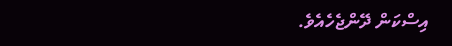އިސްކަން ދޭންޖެހެއެވެ.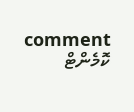comment ކޮމެންޓް